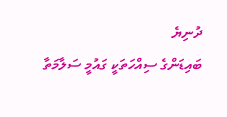ދުނިޔެ
ބައިޑަންގެ ސިއްހަތަކީ ގައުމީ ސަލާމަތާ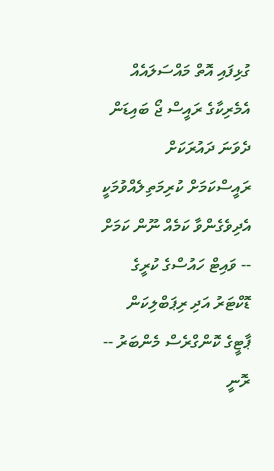ގުޅިފައި އޮތް މައްސަލައެއް
އެމެރިކާގެ ރައީސް ޖޯ ބައިޑަން ދެވަނަ ދައުރަކަށް ރައީސްކަމަށް ކުރިމަތިލެއްވުމަކީ އެދިވެގެންވާ ކަމެއް ނޫން ކަމަށް -- ވައިޓް ހައުސްގެ ކުރީގެ ޑޮކްޓަރު އަދި ރިޕަބްލިކަން ޕާޓީގެ ކޮންގްރެސް މެންބަރު -- ރޮނީ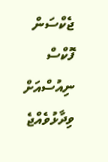ޖެކްސަން ފޮކްސް ނިއުސްއަށް ވިދާޅުވެއްޖެ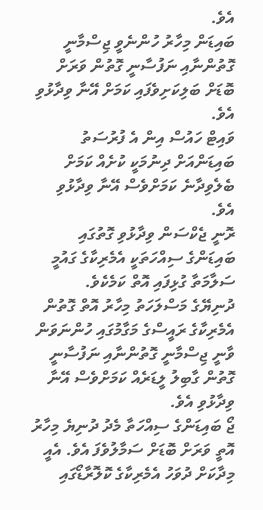އެވެ.
ބައިޑަން މިހާރު ހުންނެވީ ޖިސްމާނީ ގޮތުންނާއި ނަފުސާނީ ގޮތުން ވަރަށް ބޮޑަށް ބަލިކަށިވެފައި ކަމަށް އޭނާ ވިދާޅުވި އެވެ.
ވައިޓް ހައުސް އިން އެ ފުރުސަތު ބައިޑަންއަށް ދިނުމަކީ ކުށެއް ކަމަށް ބެލެވިދާނެ ކަމަށްވެސް އޭނާ ވިދާޅުވި އެވެ.
ރޮނީ ޖެކްސަން ވިދާޅުވި ގޮތުގައި ބައިޑަންގެ ސިއްހަތަކީ އެމެރިކާގެ ގައުމީ ސަލާމަތާ ގުޅިފައި އޮތް ކަމެކެވެ.
ދުނިޔޭގެ މަސްލަހަތު މިހާރު އޮތް ގޮތުން އެމެރިކާގެ ރައީސްގެ މަގާމުގައި ހުންނަވަން ވާނީ ޖިސްމާނީ ގޮތުންނާއި ނަފުސާނީ ގޮތުން ގާބިލު ލީޑަރެއް ކަމަށްވެސް އޭނާ ވިދާޅުވި އެވެ.
ޖޯ ބައިޑަންގެ ސިއްހަތާ މެދު ދުނިޔެ މިހާރު އޮތީ ވަރަށް ބޮޑަށް ސަމާލުވެފަ އެވެ. އެއީ މިދާކަށް ދުވަހު އެމެރިކާގެ ކޮލޮރާޑޯގައި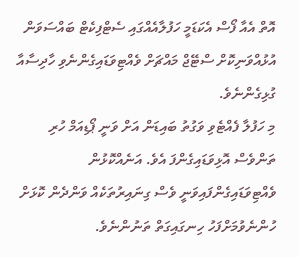އޮތް އެއާ ފޯސް އެކަޑަމީ ހަފުލާއެއްގައި ސެޓްފިކެޓް ބައްސަވަން އުޅުއްވަނިކޮށް ސްޓޭޖް މައްޗަށް ވެއްޓިވަޑައިގެންނެވި ހާދިސާއާ ގުޅިގެންނެވެ.
މި ހަފުލާ ފެއްޓެވި ވަގުތު ބައިޑަން އަށް ވަނީ ޕޯޑިއަމް ހުރި ތަންވެސް އޮޅިވަޑައިގެންފަ އެވެ. އަނެއްކޮޅުން ވެއްޓިވަޑައިގެންފައިވަނީ ވެސް ގިނައިރުތަކެއް ވަންދެން ކޮޅަށް ހުންނެވުމަށްފަހު ހިނގައިގަތް ތަނުންނެވެ.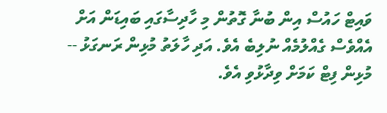ވައިޓް ހައުސް އިން ބުނާ ގޮތުން މި ހާދިސާގައި ބައިޑަން އަށް އެއްވެސް ގެއްލުމެއް ނުލިބެ އެވެ. އަދި ހާލަތު މުޅިން ރަނގަޅު -- މުޅިން ފިޓް ކަމަށް ވިދާޅުވި އެވެ.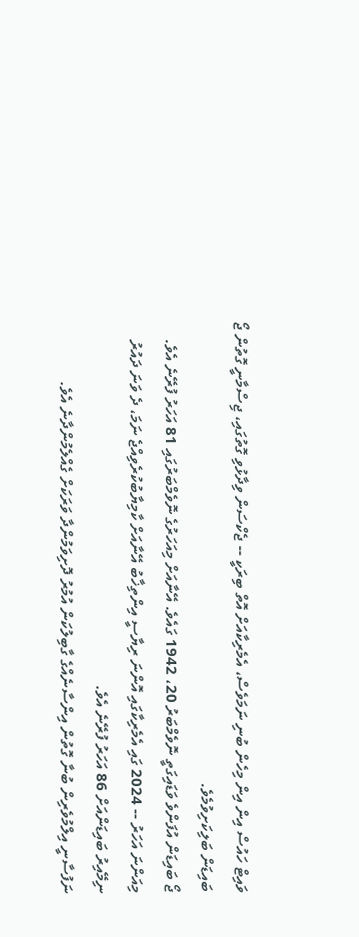ވައިޓް ހައުސް އިން އިން މިހެން ބުނި ނަމަވެސް، އެމެރިކާއަށް އޮތް ބިރަކީ -- ޖެކްސަން ވިދާޅުވި ގޮތުގައި، ޖިސްމާނީ ގޮތުން ޖޯ ބައިޑަން ބަލިކަށިވުމެވެ.
ޖޯ ބައިޑަން އުފަންވެ ވަޑައިގަތީ ނޮވެމްބަރު 20، 1942 ގައެވެ. އޭނާއަށް މިއަހަރުގެ ނޮވެމްބަރުގައި 81 އަހަރު ފުރޭނެ އެވެ. މިއަންނަ އަހަރު -- 2024 ގައި އެމެރިކާގައި އޮންނަ ރިޔާސީ އިންތިޚާބު އޭނާއަށް ކާމިޔާބުކުރެވިއްޖެ ނަމަ، ދެ ވަނަ ދައުރު ނިމޭއިރު ބައިޑަންއަށް 86 އަހަރު ފުރޭނެ އެވެ.
ނަފުސާނީ އިލްމުވެރިން ބުނާ ގޮތުން އިންސާނެއްގެ ގާބިލުކަން އުމުރު ދޮށިވަމުންދާ ވަރަކަށް ގެއްލެމުންދާނެ އެވެ.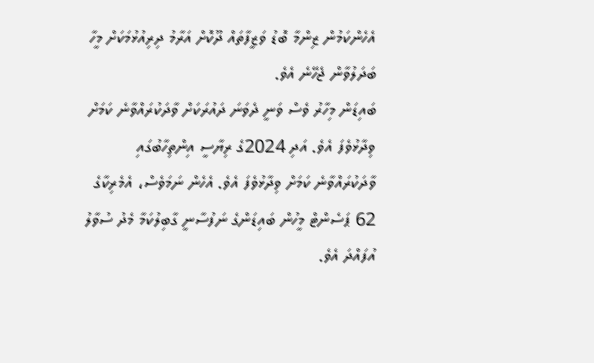އެހެންކަމުން ޒިންމާ ބޮޑު ވަޒީފާތައް ދޫކޮށް އަރާމު ދިރިއުޅުމަކަށް މީހާ ބަދަލުވާން ޖެހޭނެ އެވެ.
ބައިޑަން މިހާރު ވެސް ވަނީ ދެވަނަ ދައުރަކަށް ވާދަކުރައްވާނެ ކަމަށް ވިދާޅުވެފަ އެވެ. އަދި 2024ގެ ރިޔާސީ އިންތިހާބުގައި ވާދަކުރައްވާނެ ކަމަށް ވިދާޅުވެފަ އެވެ. އެހެން ނަމަވެސް، އެމެރިކާގެ 62 ޕަސެންޓް މީހުން ބައިޑަންގެ ނަފުސާނީ ގާބިލުކަމާ މެދު ސުވާލު އުފައްދަ އެވެ.